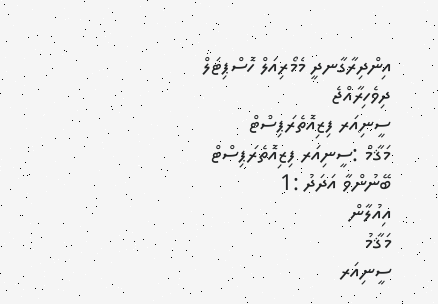އިންދިރާގާނދީ މެމޯރިއަލް ހޮސްޕިޓަލް
ދިވެހިރާއްޖެ
ސީނިއަރ ފިޒިއޮތެރަޕިސްޓް
މަޤާމް :ސީނިއަރ ފިޒިއޮތެރަޕިސްޓް
ބޭނުންވާ އަދަދު :1
އިއުލާން
މަޤާމު
ސީނިއަރ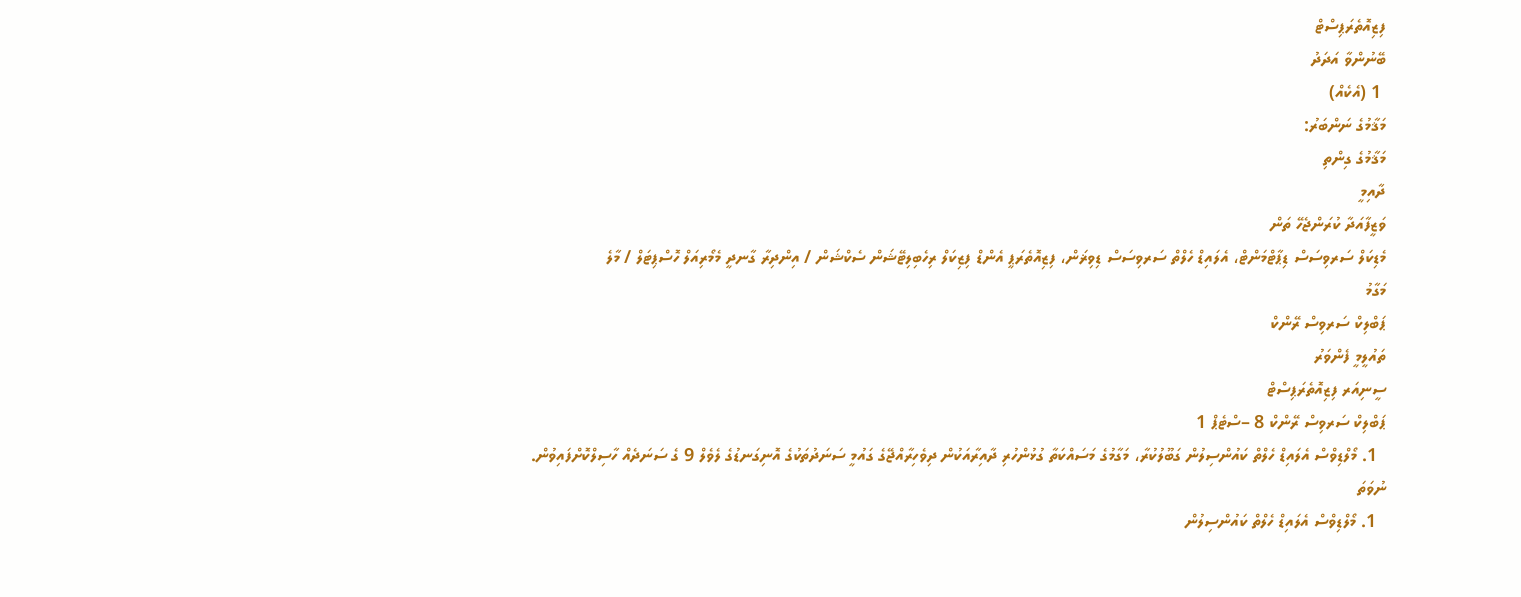ފިޒިއޮތެރަޕިސްޓް
ބޭނުންވާ އަދަދު
 1 (އެކެއް)
މަޤާމުގެ ނަންބަރު:
މަޤާމުގެ ގިންތި
ދާއިމީ
ވަޒީފާއަދާ ކުރަންޖެހޭ ތަން
މެޑިކަލް ސަރވިސަސް ޑިޕާޓްމަންޓް، އެލައިޑް ހެލްތް ސަރވިސަސް ޑިވިޜަން، ފިޒިއޮތެރަޕީ އެންޑް ފިޒިކަލް ރިހެބިލިޓޭޝަން ސެކްޝަން / އިންދިރާ ގާނދީ މެމޯރިއަލް ހޮސްޕިޓަލް / މާލެ
މަގާމު
ޕަބްލިކް ސަރވިސް ރޭންކް
ތައުލީމީ ފެންވަރު
ސީނިއަރ ފިޒިއޮތެރަޕިސްޓް
ޕަބްލިކް ސަރވިސް ރޭންކް 8 –ސްޓެޕް 1
  1. މޯލްޑިވްސް އެލައިޑް ހެލްތް ކައުންސިލުން ގަބޫލުކުރާ، މަގާމުގެ މަސައްކަތާ ގުޅުންހުރި ދާއިރާއަކުން ދިވެހިރާއްޖޭގެ ގައުމީ ސަނަދުތަކުގެ އޮނިގަނޑުގެ ލެވެލް 9 ގެ ސަނަދެއް ހާސިލްކޮށްފައިވުން.
ނުވަތަ
  1. މޯލްޑިވްސް އެލައިޑް ހެލްތް ކައުންސިލުން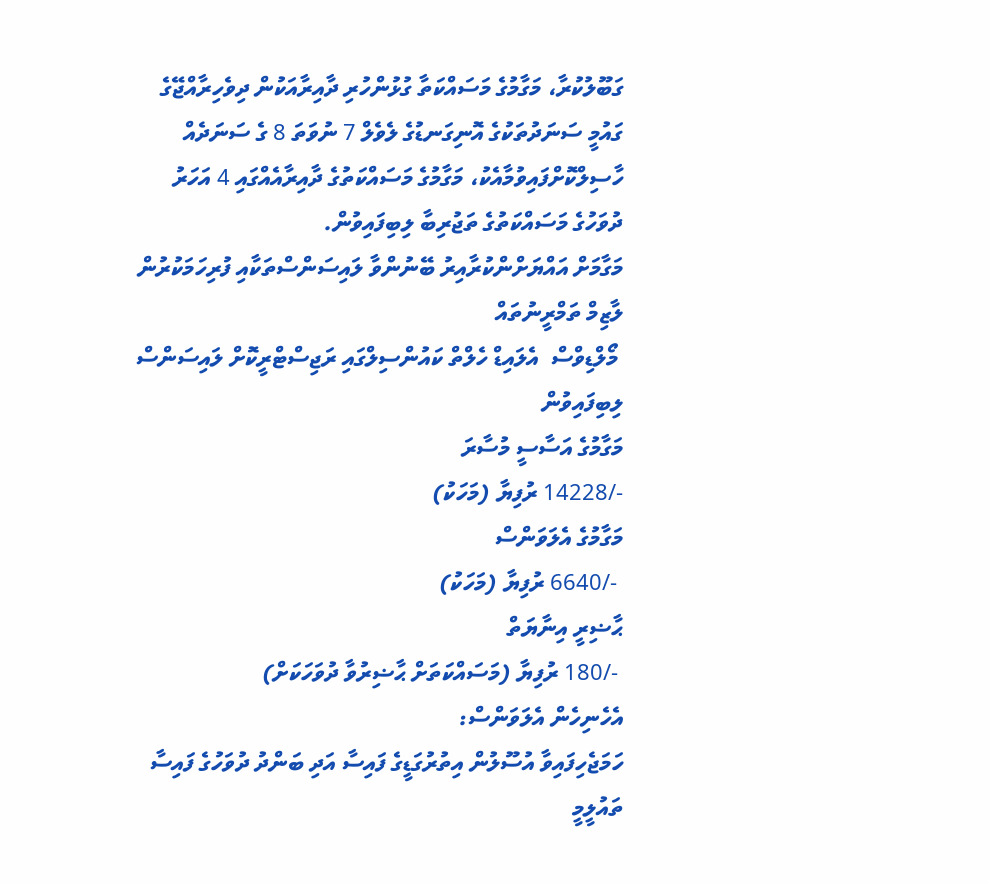ގަބޫލުކުރާ، މަގާމުގެ މަސައްކަތާ ގުޅުންހުރި ދާއިރާއަކުން ދިވެހިރާއްޖޭގެ ގައުމީ ސަނަދުތަކުގެ އޮނިގަނޑުގެ ލެވެލް 7 ނުވަތަ 8 ގެ ސަނަދެއް ހާސިލްކޮށްފައިވުމާއެކު، މަގާމުގެ މަސައްކަތުގެ ދާއިރާއެއްގައި 4 އަހަރު ދުވަހުގެ މަސައްކަތުގެ ތަޖުރިބާ ލިބިފައިވުން.
މަގާމަށް އައްޔަށްންކުރާއިރު ބޭނުންވާ ލައިސަންސްތަކާއި ފުރިހަމަކުރުން ލާޒިމް ތަމްރީނުތައް
 މޯލްޑިވްސް  އެލައިޑް ހެލްތް ކައުންސިލްގައި ރަޖިސްޓްރީކޮށް ލައިސަންސް ލިބިފައިވުން
މަގާމުގެ އަސާސީ މުސާރަ
-/14228 ރުފިޔާ (މަހަކު)
މަގާމުގެ އެލަވަންސް
 -/6640 ރުފިޔާ (މަހަކު)
ޙާޟިރީ އިނާޔަތް
 -/180 ރުފިޔާ (މަސައްކަތަށް ޙާޟިރުވާ ދުވަހަކަށް)
އެހެނިހެން އެލަވަންސް:
ހަމަޖެހިފައިވާ އުސޫލުން އިތުރުގަޑީގެ ފައިސާ އަދި ބަންދު ދުވަހުގެ ފައިސާ
ތައުލީމީ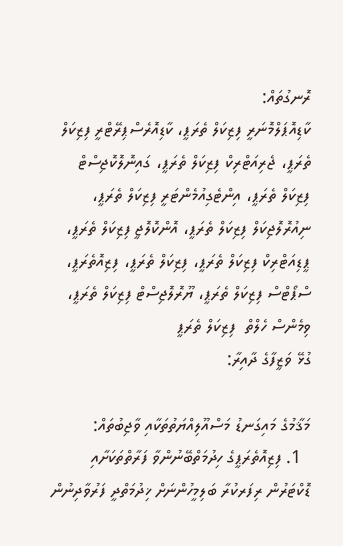ރޮނގުތައް:
ކާޑިއޮޕަލްމޮނަރީ ފިޒިކަލް ތެރަޕީ، ކާޑިއޮރެސްޕިރޭޓްރީ ފިޒިކަލް ތެރަޕީ، ޖެރިއަޓްރިކް ފިޒިކަލް ތެރަޕީ، ގައިނޮލޮކޮޖިސްޓް ފިޒިކަލް ތެރަޕީ، އިންޓެގިއުމެންޓަރީ ފިޒިކަލް ތެރަޕީ، ނިއުރޮލޮޖިކަލް ފިޒިކަލް ތެރަޕީ، އޮންކޮލޮޖީ ފިޒިކަލް ތެރަޕީ، ޕީޑިއަޓްރިކް ފިޒިކަލް ތެރަޕީ، ފިޒިކަލް ތެރަޕީ، ފިޒިއޮތެރަޕީ، ސްޕޯޓްސް ފިޒިކަލް ތެރަޕީ، ޔޫރޮލޮޖިސްޓް ފިޒިކަލް ތެރަޕީ، ވިމެންސް ހެލްތް  ފިޒިކަލް ތެރަޕީ
ގުޅޭ ވަޒީފާގެ ދާއިރާ:

މަޤާމުގެ މައިގަނޑު މަސްއޫލިއްޔަތުތަކާއި ވާޖިބުތައް:
  1. ފިޒިއޮތެރަޕީގެ ހިދުމަތްބޭނުންވާ ފަރާތްތަކަށާއި ޑޮކްޓަރުން ރިފަރކުރާ ބަލިމީހުންނަށް ޚިދުމަތްދީ ފަރުވާދިނުން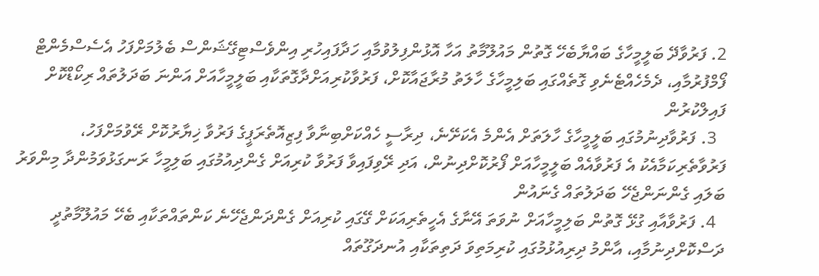2. ފަރުވާދޭ ބަލީމީހާގެ ބައްޔާބެހޭ ގޮތުން މައުލޫމާތު އަހާ އޮޅުންފިލުވުމާއި ހަދާފައިހުރި އިންވެސްޓިގޭޝަންސް ބެލުމަށްފަހު އެސެސްމެންޓް ފޯމްފުރުމާއި، ދެމެހެއްޓެނެވި ގޮތެއްގައި ބަލިމީހާގެ ހާލަތު މުރާޖައާކޮށް، ފަރުވާކުރިއަށްދާގޮތަކާއި ބަލީމީހާއަށް އަންނަ ބަދަލުތައް ރިކޯޑްކޮށް ފައިލްކުރުން
  3. ފަރުވާދިނުމުގައި ބަލީމީހާގެ ހާލަތަށް އެންމެ އެކަށޭނެ، ދިރާސީ ހެއްކަށްބިނާވާ ފިޒިއޮތެރަޕީގެ ފަރުވާ ޚިޔާރުކޮށް ރޭވުމަށްފަހު، ފަރުވާތެރިކަމާއެކު އެ ފަރުވާއެއް ބަލީމީހާއަށް ފޯރުކޮށްދިނުން، އަދި ރޭވިފައިވާ ފަރުވާ ކުރިއަށް ގެންދިއުމުގައި ބަލިމީހާ ރަނގަޅުވަމުންދާ މިންވަރު ބަލައި ގެންނަންޖެހޭ ބަދަލުތައް ގެނައުން
  4. ފަރުވާއާއި ގުޅޭ ގޮތުން ބަލިމީހާއަށް ނުވަތަ އޭނާގެ އެހީތެރިއަކަށް ގޭގައި ކުރިއަށް ގެންދަންޖެހޭނެ ކަންތައްތަކާއި ބެހޭ މައުލޫމާތުދީ ދަސްކޮށްދިނުމާއި، އާންމު ދިރިއުޅުމުގައި ކުރިމަތިވަ ދަތިތަކާއި އުނދަގޫތައް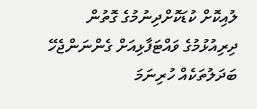ލުއިކޮށް ކުޑަކޮށްދިނުމުގެ ގޮތުން ދިރިއުޅުމުގެ ވައްޓަފާޅިއަށް ގެންނަންޖެހޭ ބަދަލުތަކެއް ހުރިނަމަ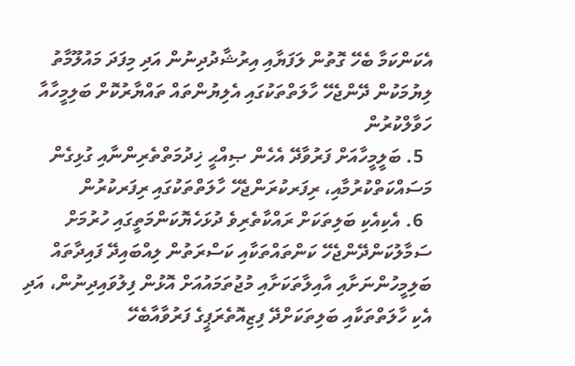އެކަންކަމާ ބެހޭ ގޮތުން ލަފަޔާއި އިރުޝާދުދިނުން އަދި މިފަދަ މައުލޫމާތު ލިޔުމަކުން ދޭންޖެހޭ ހާލަތްތަކުގައި އެލިޔުންތައް ތައްޔާރުކޮށް ބަލިމީހާއާ ހަވާލްކުރުން
  5. ބަލީމީހާއަށް ފަރުވާދޭ އެހެން ޞިއްޙީ ޚިދުމަތްތެރިންނާއި ގުޅިގެން މަސައްކަތްކުރުމާއި، ރިފަރކުރަންޖެހޭ ހާލަތްތަކުގައި ރިފަރކުރުން
  6. އެކިއެކި ބަލިތަކަށް ރައްކާތެރިވެ ދުޅަހެޔޮކަންމަތީގައި ހުރުމަށް ސަމާލުކަންދޭންޖެހޭ ކަންތައްތަކާއި ކަސްރަތުން ލިއްބައިދޭ ފައިދާތައް ބަލިމީހުންނަށާއި އާއިލާތަކަށާއި މުޖުތަމައުއަށް އޮޅުން ފިލުވައިދިނުން، އަދި އެކި ހާލަތްތަކާއި ބަލިތަކަށްދޭ ފިޒިއޮތެރަޕީގެ ފަރުވާއާބެހޭ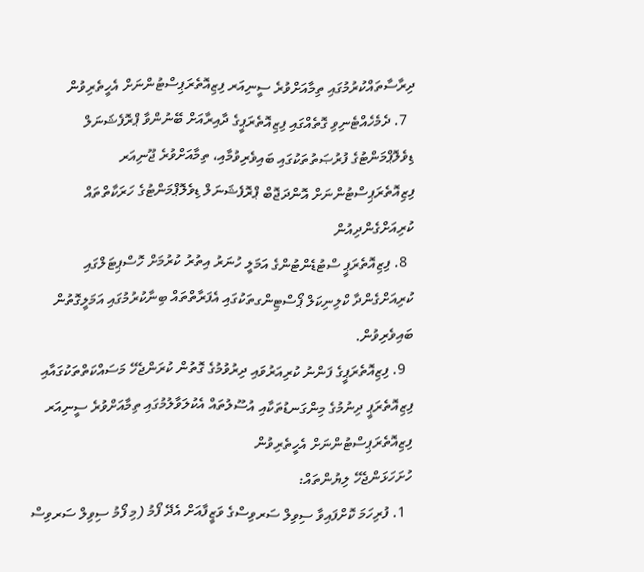ދިރާސާތައްކުރުމުގައި ތިމާއަށްވުރެ ސީނިއަރ ފިޒިއޮތެރަޕިސްޓުންނަށް އެހީތެރިވުން
  7. ދެމެހެއްޓެނިވި ގޮތެއްގައި ފިޒިއޮތެރަޕީގެ ދާއިރާއަށް ބޭނުންވާ ޕްރޮފެޝަނަލް ޑިވެލޮޕްމަންޓުގެ ފުރުޞަތުތަކުގައި ބައިވެރިވުމާއި، ތިމާއަށްވުރެ ޖޫނިއަރ ފިޒިއޮތެރަޕިސްޓުންނަށް އޮންދަޖޮބް ޕްރޮފެޝަނަލް ޑިވެލޮޕްމަންޓުގެ ހަރަކާތްތައް ކުރިއަށްގެންދިއުން
  8. ފިޒިއޮތެރަޕީ ސްޓުޑެންޓުންގެ އަމަލީ ހުނަރު އިތުރު ކުރުމަށް ހޮސްޕިޓަލްގައި ކުރިއަށްގެންދާ ކްލިނިކަލް ޕޯސްޓިންގތަކުގައި އެފަރާތްތައް ބިނާކުރުމުގައި އަމަލީގޮތުން ބައިވެރިވުން.
  9. ފިޒިއޮތެރަޕީގެ ފަންނު ކުރިއަރުވައި ދިރުވުމުގެ ގޮތުން ކުރަންޖެހޭ މަސައްކަތްތަކުގައާއި ފިޒިއޮތެރަޕީ ދިނުމުގެ މިންގަނޑުތަކާއި އުސޫލުތައް އެކުލަވާލުމުގައި ތިމާއަށްވުރެ ސީނިއަރ ފިޒިއޮތެރަޕިސްޓުންނަށް އެހީތެރިވުން
ހުށަހަޅަންޖެހޭ ލިޔުންތައް:
  1. ފުރިހަމަ ކޮށްފައިވާ ސިވިލް ސަރވިސްގެ ވަޒީފާއަށް އެދޭ ފޯމު (މި ފޯމު ސިވިލް ސަރވިސް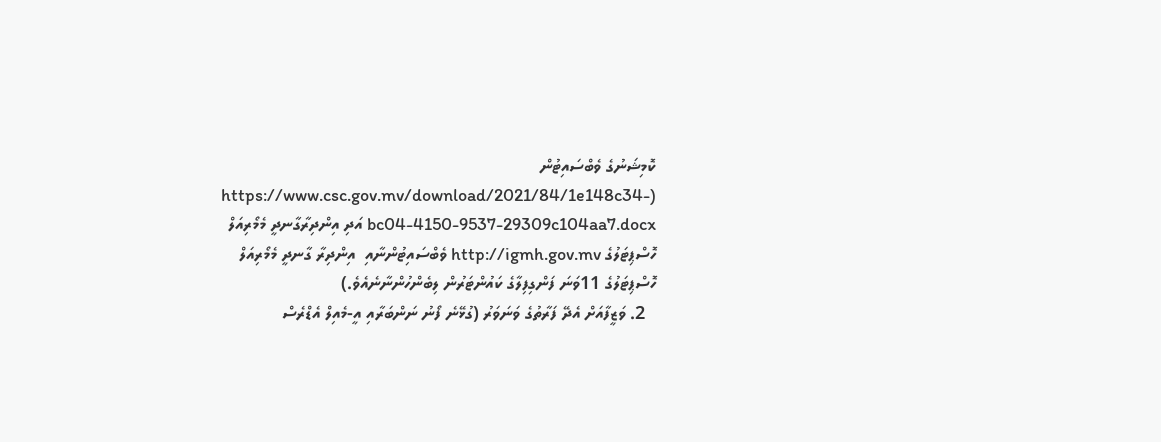ކޮމިޝަނުގެ ވެބްސައިޓުން (https://www.csc.gov.mv/download/2021/84/1e148c34-bc04-4150-9537-29309c104aa7.docx އަދި އިންދިރާގާނދީ މެމޯރިއަލް ހޮސްޕިޓަލުގެ http://igmh.gov.mv ވެބްސައިޓުންނާއި  އިންދިރާ ގާނދީ މެމޯރިއަލް ހޮސްޕިޓަލުގެ 11ވަނަ ފަންގިފިލާގެ ކައުންޓަރުން ލިބެންހުންނާނެއެވެ.)
  2. ވަޒީފާއަށް އެދޭ ފަރާތުގެ ވަނަވަރު (ގުޅޭނެ ފޯނު ނަންބަރާއި އީ-މެއިލް އެޑްރެސް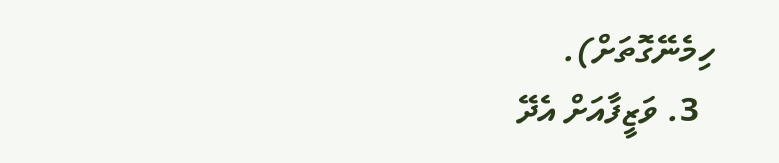ހިމެނޭގޮތަށް).
  3. ވަޒީފާއަށް އެދޭ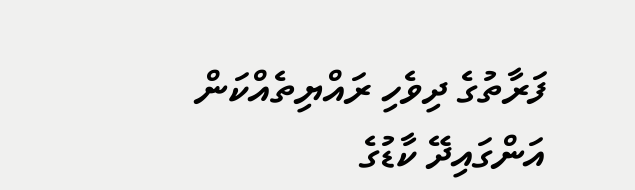ފަރާތުގެ ދިވެހި ރައްޔިތެއްކަން އަންގައިދޭ ކާޑުގެ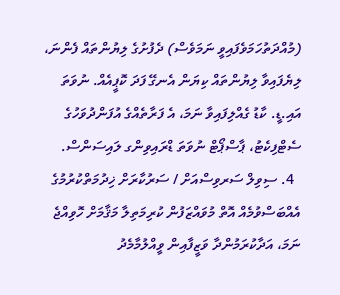(މުއްދަތުހަމަވެފައިވީ ނަމަވެސް) ދެފުށުގެ ލިޔުންތައް ފެންނަ، ލިޔެފައިވާ ލިޔުންތައް ކިޔަން އެނގޭ ފަދަ ކޮޕީއެއް. ނުވަތަ އައި.ޑީ. ކާޑު ގެއްލިފައިވާ ނަމަ، އެ ފަރާތެއްގެ އުފަންދުވަހުގެ ސެޓްފިކެޓު، ޕާސްޕޯޓް ނުވަތަ ޑްރައިވިންގ ލައިސަންސް.
  4. ސިވިލް ސަރވިސްއަށް / ސަރުކާރަށް ޚިދުމަތްކުރުމުގެ އެއްބަސްވުމެއް އޮތް މުވައްޒަފުން ކުރިމަތިލާ މަޤާމަށް ހޮވިއްޖެ ނަމަ، އަދާކުރަމުންދާ ވަޒީފާއިން ވީއްލުމާމެދު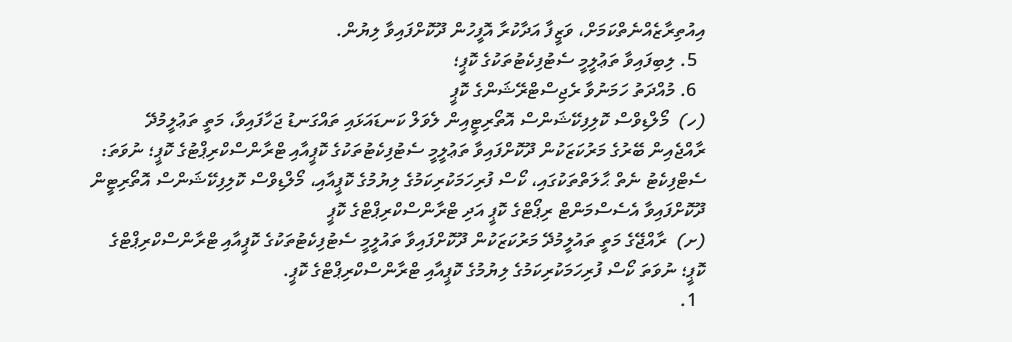އިއުތިރާޒެއްނެތްކަމަށް، ވަޒީފާ އަދާކުރާ އޮފީހުން ދޫކޮށްފައިވާ ލިޔުން.
  5. ލިބިފައިވާ ތަޢުލީމީ ސެޓުފިކެޓުތަކުގެ ކޮޕީ؛
  6. މުއްދަތު ހަމަނުވާ ރެޖިސްޓްރޭޝަންގެ ކޮޕީ
(ހ)  މޯލްޑިވްސް ކޮލިފިކޭޝަންސް އޮތޯރިޓީއިން ލެވަލް ކަނޑައަޅައި ތައްގަނޑު ޖަހާފައިވާ، މަތީ ތަޢުލީމުދޭ ރާއްޖެއިން ބޭރުގެ މަރުކަޒަކުން ދޫކޮށްފައިވާ ތަޢުލީމީ ސެޓުފިކެޓުތަކުގެ ކޮޕީއާއި ޓްރާންސްކްރިޕްޓުގެ ކޮޕީ؛ ނުވަތަ: ސެޓްފިކެޓު ނެތް ޙާލަތްތަކުގައި، ކޯސް ފުރިހަމަކުރިކަމުގެ ލިޔުމުގެ ކޮޕީއާއި، މޯލްޑިވްސް ކޮލިފިކޭޝަންސް އޮތޯރިޓީން ދޫކޮށްފައިވާ އެސެސްމަންޓް ރިޕޯޓްގެ ކޮޕީ އަދި ޓްރާންސްކްރިޕްޓްގެ ކޮޕީ
(ށ)  ރާއްޖޭގެ މަތީ ތައުލީމުދޭ މަރުކަޒަކުން ދޫކޮށްފައިވާ ތައުލީމީ ސެޓުފިކެޓުތަކުގެ ކޮޕީއާއި ޓްރާންސްކްރިޕްޓްގެ ކޮޕީ؛ ނުވަތަ ކޯސް ފުރިހަމަކުރިކަމުގެ ލިޔުމުގެ ކޮޕީއާއި ޓްރާންސްކްރިޕްޓްގެ ކޮޕީ.
  1.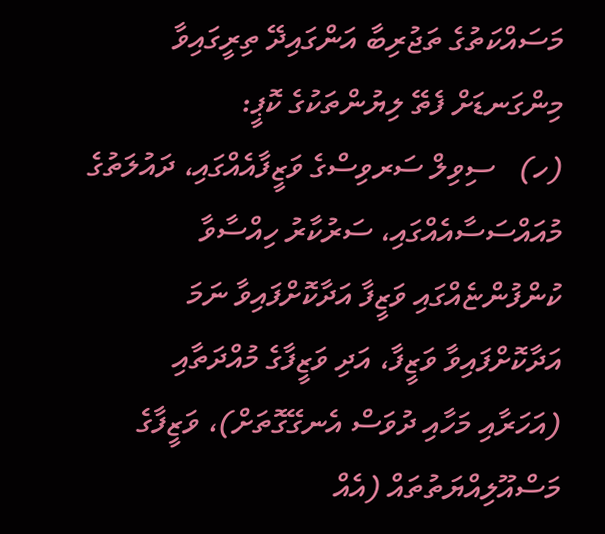މަސައްކަތުގެ ތަޖުރިބާ އަންގައިދޭ ތިރީގައިވާ މިންގަނޑަށް ފެތޭ ލިޔުންތަކުގެ ކޮޕީ:
(ހ)   ސިވިލް ސަރވިސްގެ ވަޒީފާއެއްގައި، ދައުލަތުގެ މުއައްސަސާއެއްގައި، ސަރުކާރު ހިއްސާވާ ކުންފުންޏެއްގައި ވަޒީފާ އަދާކޮށްފައިވާ ނަމަ އަދާކޮށްފައިވާ ވަޒީފާ، އަދި ވަޒީފާގެ މުއްދަތާއި (އަހަރާއި މަހާއި ދުވަސް އެނގޭގޮތަށް)، ވަޒީފާގެ މަސްއޫލިއްޔަތުތައް (އެއް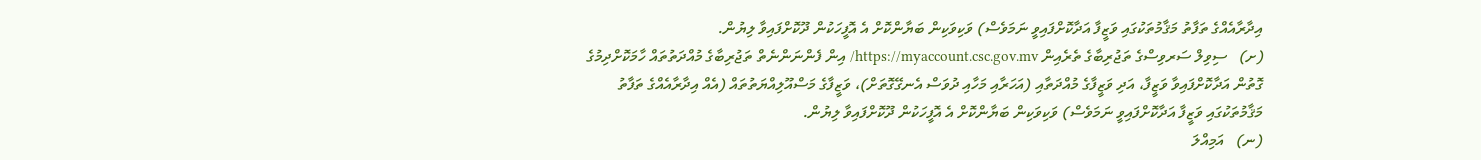އިދާރާއެއްގެ ތަފާތު މަޤާމުތަކުގައި ވަޒީފާ އަދާކޮށްފައިވީ ނަމަވެސް) ވަކިވަކިން ބަޔާންކޮށް އެ އޮފީހަކުން ދޫކޮށްފައިވާ ލިޔުން.
(ށ)   ސިވިލް ސަރވިސްގެ ތަޖުރިބާގެ ތެރެއިން https://myaccount.csc.gov.mv/ އިން ފެންނަންނެތް ތަޖުރިބާގެ މުއްދަތުތައް ހާމަކޮށްދިމުގެ ގޮތުން އަދާކޮށްފައިވާ ވަޒީފާ، އަދި ވަޒީފާގެ މުއްދަތާއި (އަހަރާއި މަހާއި ދުވަސް އެނގޭގޮތަށް)، ވަޒީފާގެ މަސްއޫލިއްޔަތުތައް (އެއް އިދާރާއެއްގެ ތަފާތު މަޤާމުތަކުގައި ވަޒީފާ އަދާކޮށްފައިވީ ނަމަވެސް) ވަކިވަކިން ބަޔާންކޮށް އެ އޮފީހަކުން ދޫކޮށްފައިވާ ލިޔުން.
(ނ)   އަމިއްލަ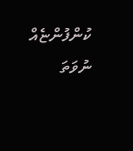ކުންފުންޏެއް ނުވަތަ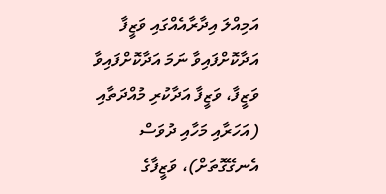އަމިއްލަ އިދާރާއެއްގައި ވަޒީފާ އަދާކޮށްފައިވާ ނަމަ އަދާކޮށްފައިވާ ވަޒީފާ، ވަޒީފާ އަދާކުރި މުއްދަތާއި (އަހަރާއި މަހާއި ދުވަސް އެނގޭގޮތަށް)، ވަޒީފާގެ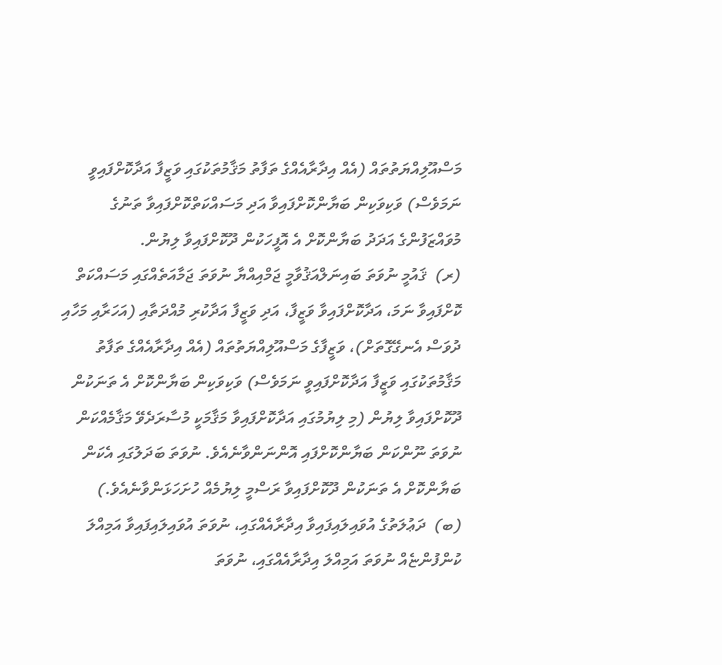މަސްއޫލިއްޔަތުތައް (އެއް އިދާރާއެއްގެ ތަފާތު މަޤާމުތަކުގައި ވަޒީފާ އަދާކޮށްފައިވީ ނަމަވެސް) ވަކިވަކިން ބަޔާންކޮށްފައިވާ އަދި މަސައްކަތްކޮށްފައިވާ ތަނުގެ މުވައްޒަފުންގެ އަދަދު ބަޔާންކޮށް އެ އޮފީހަކުން ދޫކޮށްފައިވާ ލިޔުން.
(ރ)  ޤައުމީ ނުވަތަ ބައިނަލްއަޤުވާމީ ޖަމްއިއްޔާ ނުވަތަ ޖަމާއަތެއްގައި މަސައްކަތް ކޮށްފައިވާ ނަމަ، އަދާކޮށްފައިވާ ވަޒީފާ، އަދި ވަޒީފާ އަދާކުރި މުއްދަތާއި (އަހަރާއި މަހާއި ދުވަސް އެނގޭގޮތަށް)، ވަޒީފާގެ މަސްއޫލިއްޔަތުތައް (އެއް އިދާރާއެއްގެ ތަފާތު މަޤާމުތަކުގައި ވަޒީފާ އަދާކޮށްފައިވީ ނަމަވެސް) ވަކިވަކިން ބަޔާންކޮށް އެ ތަނަކުން ދޫކޮށްފައިވާ ލިޔުން (މި ލިޔުމުގައި އަދާކޮށްފައިވާ މަޤާމަކީ މުސާރަދެވޭ މަޤާމެއްކަން ނުވަތަ ނޫންކަން ބަޔާންކޮށްފައި އޮންނަންވާނެއެވެ. ނުވަތަ ބަދަލުގައި އެކަން ބަޔާންކޮށް އެ ތަނަކުން ދޫކޮށްފައިވާ ރަސްމީ ލިޔުމެއް ހުށަހަޅަންވާނެއެވެ.)
(ބ)  ދަޢުލަތުގެ އުވައިލައިފައިވާ އިދާރާއެއްގައި، ނުވަތަ އުވައިލައިފައިވާ އަމިއްލަ ކުންފުންޏެއް ނުވަތަ އަމިއްލަ އިދާރާއެއްގައި، ނުވަތަ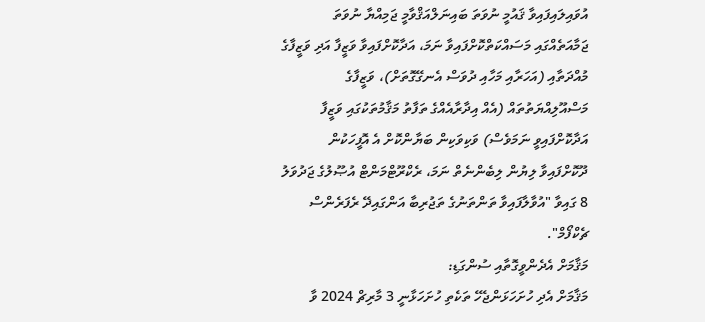އުވައިލައިފައިވާ ޤައުމީ ނުވަތަ ބައިނަލްއަޤްވާމީ ޖަމިއްޔާ ނުވަތަ ޖަމާއަތެއްގައި މަސައްކަތްކޮށްފައިވާ ނަމަ، އަދާކޮށްފައިވާ ވަޒީފާ އަދި ވަޒީފާގެ މުއްދަތާއި (އަހަރާއި މަހާއި ދުވަސް އެނގޭގޮތަށް)، ވަޒީފާގެ މަސްއޫލިއްޔަތުތައް (އެއް އިދާރާއެއްގެ ތަފާތު މަޤާމުތަކުގައި ވަޒީފާ އަދާކޮށްފައިވީ ނަމަވެސް) ވަކިވަކިން ބަޔާންކޮށް އެ އޮފީހަކުން ދޫކޮށްފައިވާ ލިޔުން ލިބެންނެތް ނަމަ، ރެކްރޫޓްމަންޓް އުޞޫލުގެ ޖަދުވަލު 8 ގައިވާ "އުވާލާފައިވާ ތަންތަނުގެ ތަޖުރިބާ އަންގައިދޭ ރެފަރެންސް ޗެކްފޯމް".
މަޤާމަށް އެދެންވީގޮތާއި ސުންގަޑި:
މަޤާމަށް އެދި ހުށަހަޅަންޖެހޭ ތަކެތި ހުށަހަޅާނީ 3 މާރިޗް 2024 ވާ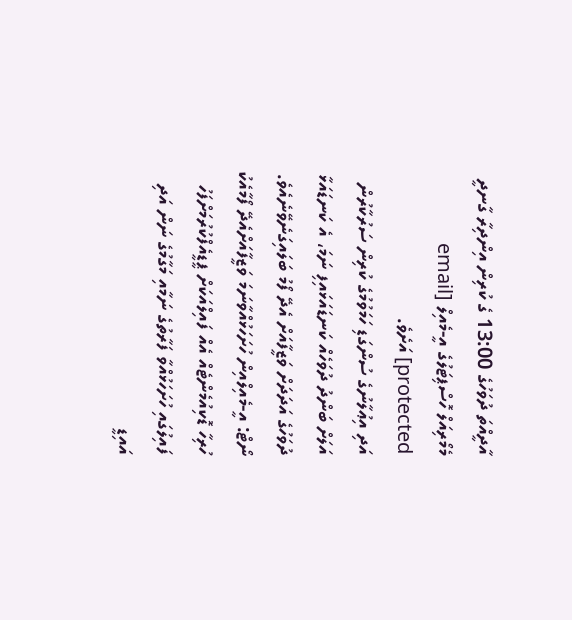އާދީއްތަ ދުވަހުގެ 13:00 ގެ ކުރިން އިންދިރާ ގާނދީ މެމޯރިއަލް ހޮސްޕިޓަލުގެ އީ-މެއިލް [email protected] އަށެވެ.
އަދި އިޢުލާނުގެ ސުންގަޑި ހަމަވުމުގެ ކުރިން ސަރުކާރުން އަލަށް ބަންދު ދުވަހެއް ކަނޑައަޅައިފި ނަމަ، އެ ކަނޑައަޅާ ދުވަހުގެ އަދަދަށް ވަޒީފާއަށް އެދޭ ފޯމު ބަލައިގަނެވޭނެއެވެ.
ނޯޓް: އީ-މެއިލްއިން ހުށަހަޅުއްވާނަމަ ވަޒީފާއަށްއެދޭ ފޯމާއެކު ހުރިހާ ޑޮކިއުމެންޓެއް އެއް ފައިލްއަކަށް ޕީޑީއެފްކުރުމަށްފަހު ފައިލުގައި ހުށަހަޅުއްވާ ފަރާތުގެ ނަމާއި މަގާމުގެ ނަން އަދި އައިޑީ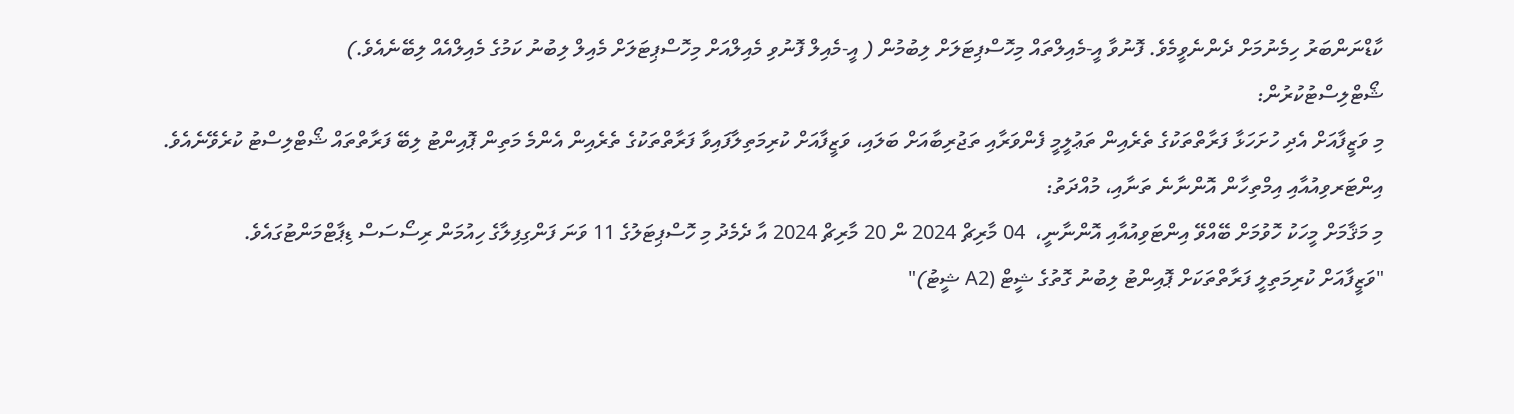ކާޑްނަންބަރު ހިމެނުމަށް ދެންނެވީމެވެ. ފޮނުވާ އީ-މެއިލްތައް މިހޮސްޕިޓަލަށް ލިބުމުން ( އީ-މެއިލް ފޮނުވި މެއިލްއަށް މިހޮސްޕިޓަލަށް މެއިލް ލިބުނު ކަމުގެ މެއިލްއެއް ލިބޭނެއެވެ.)
ޝޯޓްލިސްޓުކުރުން:
މި ވަޒީފާއަށް އެދި ހުށަހަޅާ ފަރާތްތަކުގެ ތެރެއިން ތަޢުލީމީ ފެންވަރާއި ތަޖުރިބާއަށް ބަލައި، ވަޒީފާއަށް ކުރިމަތިލާފައިވާ ފަރާތްތަކުގެ ތެރެއިން އެންމެ މަތިން ޕޮއިންޓު ލިބޭ ފަރާތްތައް ޝޯޓްލިސްޓު ކުރެވޭނެއެވެ.
އިންޓަރވިއުއާއި އިމްތިހާން އޮންނާނެ ތަނާއި، މުއްދަތު:
މި މަޤާމަށް މީހަކު ހޮވުމަށް ބޭއްވޭ އިންޓަވިއުއާއި އޮންނާނީ،  04 މާރިޗް 2024 ން 20 މާރިޗް 2024 އާ ދެމެދު މި ހޮސްޕިޓަލުގެ 11 ވަނަ ފަންގިފިލާގެ ހިއުމަން ރިސޯސަސް ޑިޕާޓްމަންޓުގައެވެ.
"ވަޒީފާއަށް ކުރިމަތިލީ ފަރާތްތަކަށް ޕޮއިންޓު ލިބުނު ގޮތުގެ ޝީޓް (A2 ޝީޓު)"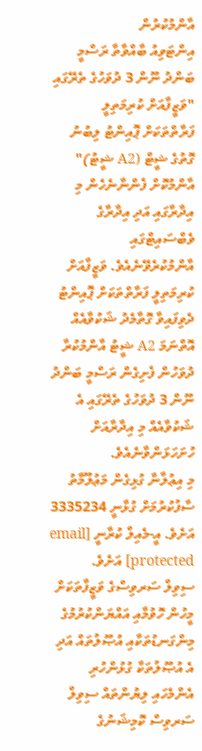އާންމުކުރުން
އިންޓަވިއު ބާއްވާތާ ރަސްމީ ބަންދު ނޫން 3 ދުވަހުގެ ތެރޭގައި "ވަޒީފާއަށް ކުރިމަތިލީ ފަރާތްތަކަށް ޕޮއިންޓު ލިބުނު ގޮތުގެ ޝީޓް (A2 ޝީޓު)" އާންމުކޮށް ފެންނާނެހެން މި އިދާރާގައި އަދި އިދާރާގެ ވެބްސައިޓްގައި އާންމުކުރެވޭނެއެވެ. ވަޒީފާއަށް ކުރިމަތިލީ ފަރާތްތަކަށް ޕޮއިންޓު ދެވިފައިވާ ގޮތާމެދު ޝަކުވާއެއް އޮތްނަމަ A2 ޝީޓު އާންމުކުރާ ދުވަހުން ފެށިގެން ރަސްމީ ބަންދު ނޫން 3 ދުވަހުގެ ތެރޭގައި އެ ޝަކުވާއެއް މި އިދާރާއަށް ހުށަހަޅަންވާނެއެވެ.
މި އިޢުލާނާ ގުޅިގެން މަޢުލޫމާތު ސާފުކުރުމަށް ގުޅާނީ 3335234 އަށެވެ. އީ-މެއިލް ކުރާނީ [email protected] އަށެވެ.
ސިވިލް ސަރވިސްގެ ވަޒީފާތަކަށް މީހުން ހޮވުމާއި އައްޔަންކުރުމުގެ މިންގަނޑުތަކާއި އުޞޫލުތައް އަދި އެ އުޞޫލުތަކާ ގުޅުންހުރި އެންމެހައި ލިޔުންތައް ސިވިލް ސަރވިސް ކޮމިޝަނުގެ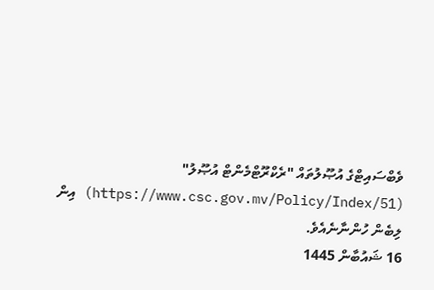ވެބްސައިޓްގެ އުޞޫލުތައް "ރެކްރޫޓްމެންޓް އުޞޫލު" (https://www.csc.gov.mv/Policy/Index/51) އިން ލިބެން ހުންނާނެއެވެ.
16 ޝައުބާން 1445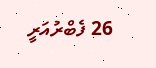26 ފެބްރުއަރީ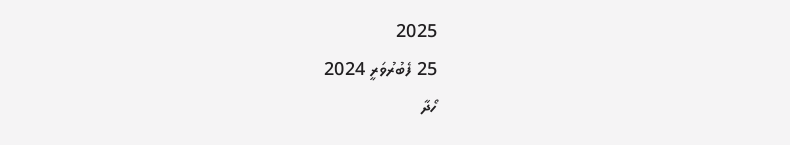2025
25 ފެބުރުވަރީ 2024
ހޯދާ